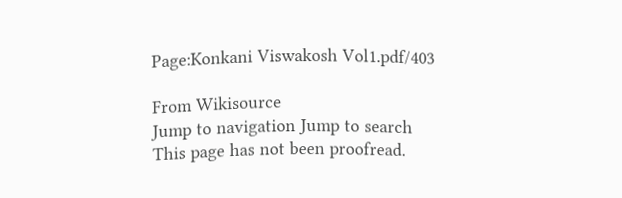Page:Konkani Viswakosh Vol1.pdf/403

From Wikisource
Jump to navigation Jump to search
This page has not been proofread.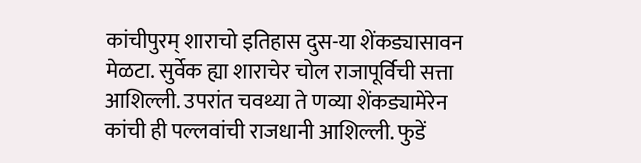कांचीपुरम् शाराचो इतिहास दुस-या शेंकड्यासावन मेळटा. सुर्वेक ह्या शाराचेर चोल राजापूर्विची सत्ता आशिल्ली. उपरांत चवथ्या ते णव्या शेंकड्यामेरेन कांची ही पल्लवांची राजधानी आशिल्ली. फुडें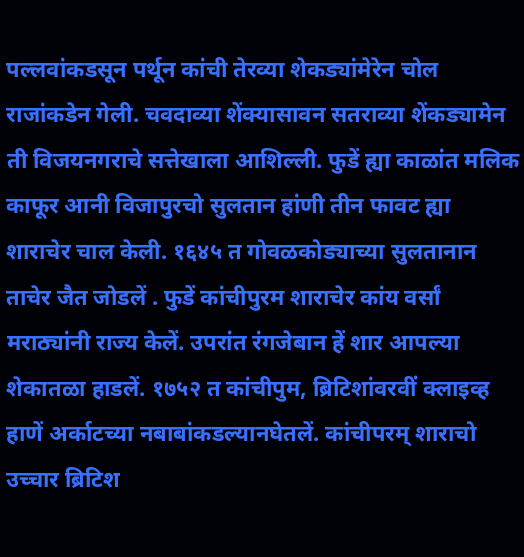पल्लवांकडसून पर्थून कांची तेरव्या शेकड्यांमेरेन चोल राजांकडेन गेली. चवदाव्या शेंक्यासावन सतराव्या शेंकड्यामेन ती विजयनगराचे सत्तेखाला आशिल्ली. फुडें ह्या काळांत मलिक काफूर आनी विजापुरचो सुलतान हांणी तीन फावट ह्या शाराचेर चाल केली. १६४५ त गोवळकोड्याच्या सुलतानान ताचेर जैत जोडलें . फुडें कांचीपुरम शाराचेर कांय वर्सां मराठ्यांनी राज्य केलें. उपरांत रंगजेबान हें शार आपल्या शेकातळा हाडलें. १७५२ त कांचीपुम, ब्रिटिशांवरवीं क्लाइव्ह हाणें अर्काटच्या नबाबांकडल्यानघेतलें. कांचीपरम् शाराचो उच्चार ब्रिटिश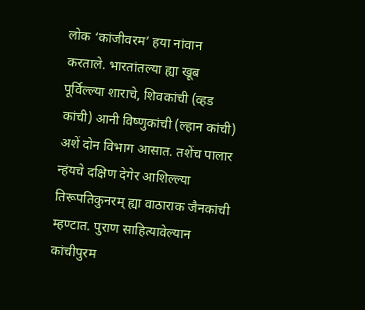लोक ‘कांजीवरम’ हया नांवान करताले. भारतांतल्या ह्या खूब पूर्विल्ल्या शाराचे, शिवकांची (व्हड कांची) आनी विष्णुकांची (ल्हान कांची) अशें दोन विभाग आसात. तशेंच पालार न्हंयचे दक्षिण देगेर आशिल्ल्या तिरूपतिकुनरम् ह्या वाठाराक जैनकांची म्हण्टात. पुराण साहित्यावेल्यान कांचीपुरम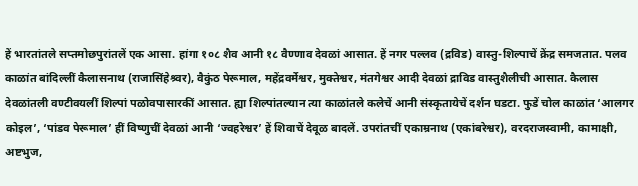हें भारतांतले सप्तमोछपुरांतलें एक आसा. हांगा १०८ शैव आनी १८ वैण्णाव देवळां आसात. हें नगर पल्लव (द्रविड) वास्तु-शिल्पाचें क्रेंद्र समजतात. पलव काळांत बांदिल्लीं कैलासनाथ (राजासिंहेश्र्वर), वैकुंठ पेरूमाल, महेंद्रवर्मेश्वर, मुक्तेश्वर, मंतगेश्वर आदी देवळां द्राविड वास्तुशैलीची आसात. कैलास देवळांतली वण्टीवयलीं शिल्पां पळोवपासारकीं आसात. ह्या शिल्पांतल्यान त्या काळांतले कलेचें आनी संस्कृतायेचें दर्शन घडटा. फुडें चोल काळांत ‘आलगर कोइल’, ‘पांडव पेरूमाल’ हीं विष्णुचीं देवळां आनी ‘ज्वहरेश्वर’ हें शिवाचें देवूळ बादलें. उपरांतचीं एकाम्रनाथ (एकांबरेश्वर), वरदराजस्वामी, कामाक्षी, अष्टभुज,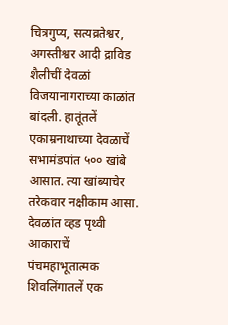चित्रगुप्य, सत्यव्रतेश्वर, अगस्तीश्वर आदी द्राविड शैलीचीं देवळां विजयानागराच्या काळांत बांदली. हातूंतलें एकाम्रनाथाच्या देवळाचें सभामंडपांत ५०० खांबे आसात. त्या खांब्याचेर तरेकवार नक्षीकाम आसा. देवळांत व्हड पृथ्वी आकाराचें पंचमहाभूतात्मक शिवलिंगातलें एक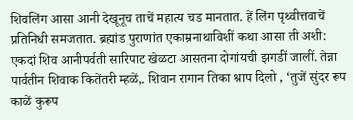शिवलिंग आसा आनी देखूनूच ताचें महात्य चड मानतात. हें लिंग पृथ्वीत्तवाचें प्रतिनिधी समजतात. ब्रह्मांड पुराणांत एकाम्रनाथाविशीं कथा आसा ती अशी: एकदां शिव आनीपर्वती सारिपाट खेळटा आसतना दोगांयची झगडीं जालीं. तेन्ना पार्वतीन शिवाक कितेंतरी म्हळें,. शिवान रागान तिका श्राप दिलो , ‘तुजें सुंदर रूप काळें कुरूप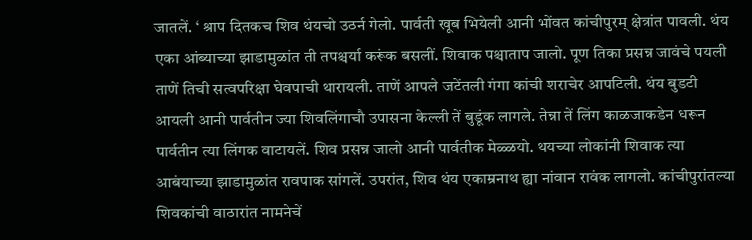जातलें. ‘ श्राप दितकच शिव थंयचो उठर्न गेलो. पार्वती खूब भियेली आनी भोंवत कांचीपुरम् क्षेत्रांत पावली. थंय एका आंब्याच्या झाडामुळांत ती तपश्चर्या करूंक बसलीं. शिवाक पश्चाताप जालो. पूण तिका प्रसन्न जावंचे पयली ताणें तिची सत्वपरिक्षा घेवपाची थारायली. ताणें आपले जटेंतली गंगा कांची शराचेर आपटिली. थंय बुडटी आयली आनी पार्वतीन ज्या शिवलिंगाचौ उपासना केल्ली तें बुडूंक लागले. तेन्ना तें लिंग काळजाकडेन धरून पार्वतीन त्या लिंगक वाटायलें. शिव प्रसन्न जालो आनी पार्वतीक मेळ्ळयो. थयच्या लोकांनी शिवाक त्या आबंयाच्या झाडामुळांत रावपाक सांगलें. उपरांत, शिव थंय एकाम्रनाथ ह्या नांवान रावंक लागलो. कांचीपुरांतल्या शिवकांची वाठारांत नामनेचें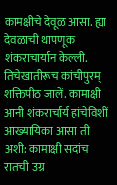कामक्षीचे देवूळ आसा. ह्या देवळाची थापणूक शंकराचार्यान केल्ली. तिचेखातीरूच कांचीपुरम् शक्तिपीठ जालें. कामाक्षी आनी शंकरार्चार्य हांचेविशीं आख्यायिका आसा ती अशी: कामाक्षी सदांच रातची उग्र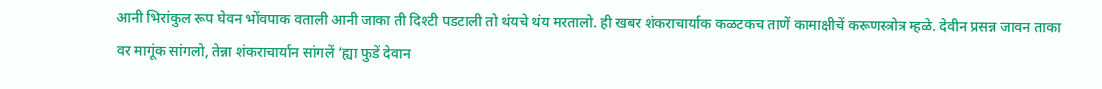आनी भिरांकुल रूप घेवन भोंवपाक वताली आनी जाका ती दिश्टी पडटाली तो थंयचे थंय मरतालो. ही खबर शंकराचार्याक कळटकच ताणें कामाक्षीचें करूणस्त्रोत्र म्हळे. देवीन प्रसन्न जावन ताका वर मागूंक सांगलो, तेन्ना शंकराचार्यान सांगलें ‘ह्या फुडें देवान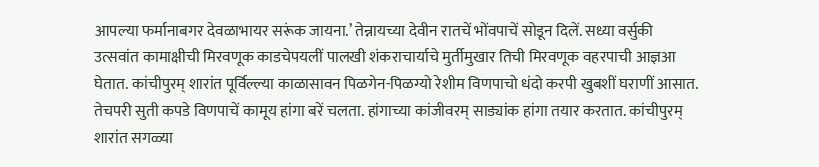आपल्या फर्मानाबगर देवळाभायर सरूंक जायना.’ तेन्नायच्या देवीन रातचें भोंवपाचें सोडून दिलें. सध्या वर्सुकी उत्सवांत कामाक्षीची मिरवणूक काडचेपयलीं पालखी शंकराचार्याचे मुर्तीमुखार तिची मिरवणूक वहरपाची आज्ञआ घेतात. कांचीपुरम् शारांत पूर्विल्ल्या काळासावन पिळगेन-पिळग्यो रेशीम विणपाचो धंदो करपी खुबशीं घराणीं आसात. तेचपरी सुती कपडे विणपाचें कामूय हांगा बरें चलता. हांगाच्या कांजीवरम् साड्यांक हांगा तयार करतात. कांचीपुरम् शारांत सगळ्या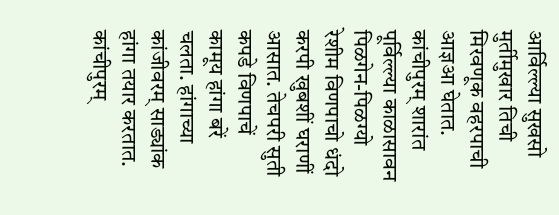आर्विल्ल्या सुखसो मुर्तीमुखार तिची मिरवणूक वहरपाची आज्ञआ घेतात. कांचीपुरम् शारांत पूर्विल्ल्या काळासावन पिळगेन-पिळग्यो रेशीम विणपाचो धंदो करपी खुबशीं घराणीं आसात. तेचपरी सुती कपडे विणपाचें कामूय हांगा बरें चलता. हांगाच्या कांजीवरम् साड्यांक हांगा तयार करतात. कांचीपुरम्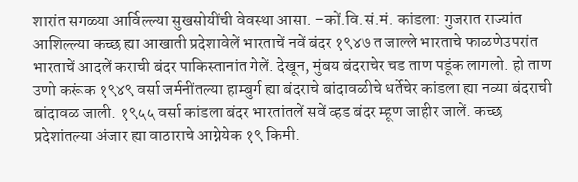शारांत सगळ्या आर्विल्ल्या सुखसोयींची वेवस्था आसा. –कों.वि.सं.मं. कांडला: गुजरात राज्यांत आशिल्ल्या कच्छ ह्या आखाती प्रदेशावेलें भारताचें नवें बंदर १९४७ त जाल्ले भारताचे फाळणेउपरांत भारताचें आदलें कराची बंदर पाकिस्तानांत गेलें. देखून, मुंबय बंदराचेर चड ताण पडूंक लागलो. हो ताण उणो करूंक १९४९ वर्सा जर्मनींतल्या हाम्बुर्ग ह्या बंदराचे बांदावळीचे धर्तेचेर कांडला ह्या नव्या बंदराची बांदावळ जाली. १९५५ वर्सा कांडला बंदर भारतांतलें सवें व्हड बंदर म्हूण जाहीर जालें. कच्छ प्रदेशांतल्या अंजार ह्या वाठाराचे आग्नेयेक १९ किमी.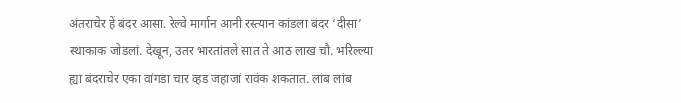अंतराचेर हें बंदर आसा. रेल्वे मार्गान आनी रस्त्यान कांडला बंदर ‘दीसा’ स्थाकाक जोडलां. देखून, उतर भारतांतले सात ते आठ लाख चौ. भरिल्ल्या ह्या बंदराचेर एका वांगडा चार व्हड जहाजां रावंक शकतात. लांब लांब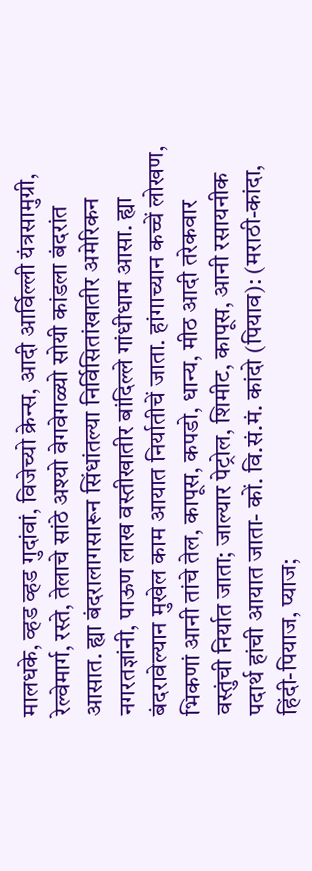मालधके, व्हड व्हड गुदांवां, विजेच्यो क्रेन्स, आदी आर्विल्ली यंत्रसामुग्री, रेल्वेमार्ग, रस्ते, तेलाचे सांठे अश्यो वेगवेगळ्यो सोयी कांडला बंदरांत आसात. ह्या बंदरालागसारून सिंधांतल्या निर्विसितांखातीर अमेरिकन नगरतज्ञांनी, पाऊण लाख वस्तीखातीर बांदिल्ले गांधीधाम आसा. ह्या बंदरावेल्यान मुखेल काम आयात निर्यातीचें जाता. हांगाच्यान कच्चें लोखण, भिकणां आनी तांचे तेल, कापूस, कपडो, धान्य, मीठ आदी तरेकवार वस्तुंची निर्यात जाता; जाल्यार पेट्रोल, शिमीट, कापूस, आनी रसायनीक पदार्थ हांची आयात जाता- कों. वि.सं.मं. कांदो (पियाव): (मराठी-कांदा, हिंदी-पियाज, प्याज;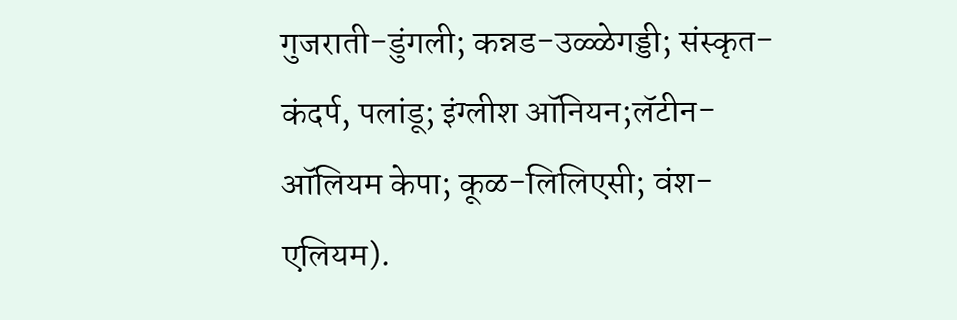गुजराती-डुंगली; कन्नड-उळ्ळेगड्डी; संस्कृत-कंदर्प, पलांडू; इंग्लीश ऑनियन;लॅटीन-ऑलियम केपा; कूळ-लिलिएसी; वंश-एलियम).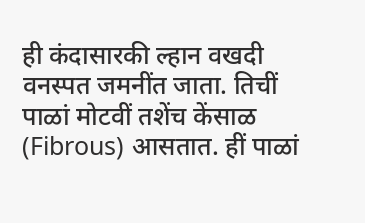ही कंदासारकी ल्हान वखदी वनस्पत जमनींत जाता. तिचीं पाळां मोटवीं तशेंच केंसाळ (Fibrous) आसतात. हीं पाळां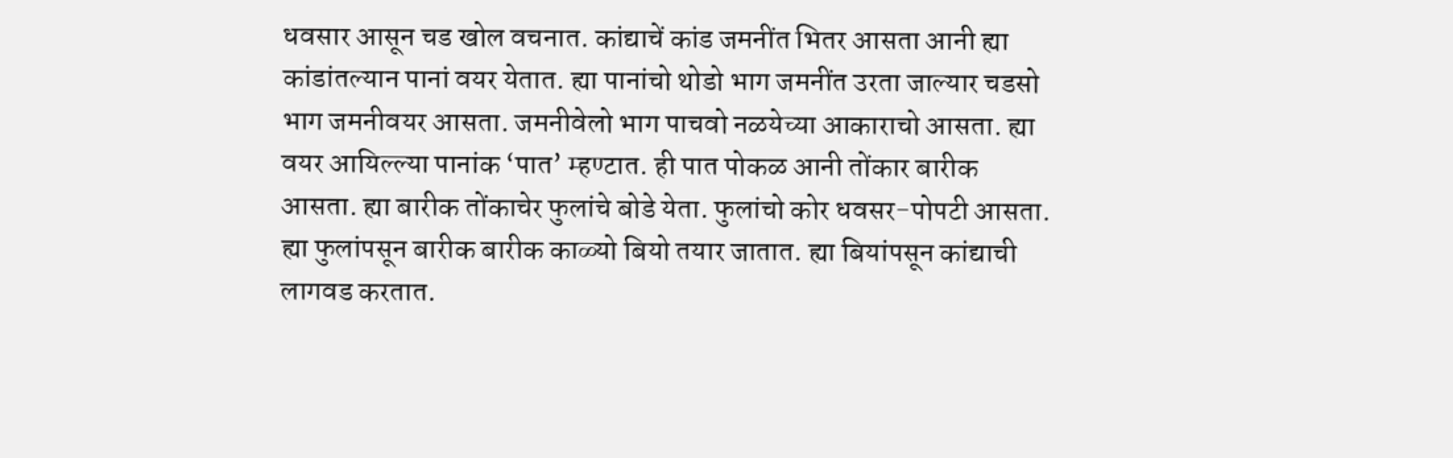धवसार आसून चड खोल वचनात. कांद्याचें कांड जमनींत भितर आसता आनी ह्या कांडांतल्यान पानां वयर येतात. ह्या पानांचो थोडो भाग जमनींत उरता जाल्यार चडसो भाग जमनीवयर आसता. जमनीवेलो भाग पाचवो नळयेच्या आकाराचो आसता. ह्या वयर आयिल्ल्या पानांक ‘पात’ म्हण्टात. ही पात पोकळ आनी तोंकार बारीक आसता. ह्या बारीक तोंकाचेर फुलांचे बोडे येता. फुलांचो कोर धवसर-पोपटी आसता. ह्या फुलांपसून बारीक बारीक काळ्यो बियो तयार जातात. ह्या बियांपसून कांद्याची लागवड करतात.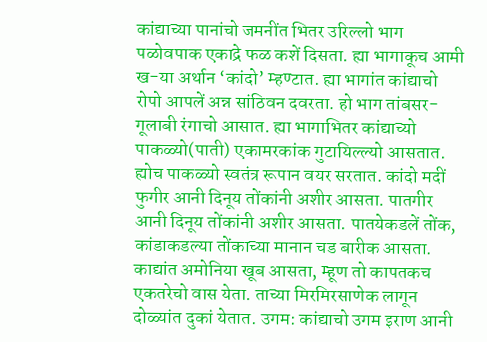कांद्याच्या पानांचो जमनींत भितर उरिल्लो भाग पळोवपाक एकाद्रे फळ कशें दिसता. ह्या भागाकूच आमी ख-या अर्थान ‘कांदो’ म्हण्टात. ह्या भागांत कांद्याचो रोपो आपलें अन्न सांठिवन दवरता. हो भाग तांबसर-गूलाबी रंगाचो आसात. ह्या भागाभितर कांद्याच्यो पाकळ्यो(पाती) एकामरकांक गुटायिल्ल्यो आसतात. ह्योच पाकळ्यो स्वतंत्र रूपान वयर सरतात. कांदो मदीं फुगीर आनी दिनूय तोंकांनी अशीर आसता. पातगीर आनी दिनूय तोंकांनी अशीर आसता. पातयेकडलें तोंक, कांडाकडल्या तोंकाच्या मानान चड बारीक आसता. काद्यांत अमोनिया खूब आसता, म्हूण तो कापतकच एकतरेचो वास येता. ताच्या मिरमिरसाणेक लागून दोळ्यांत दुकां येतात. उगम: कांद्याचो उगम इराण आनी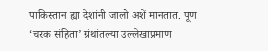पाकिस्तान ह्या देशांनी जालो अशें मानतात. पूण ‘चरक संहिता’ ग्रंथांतल्या उल्लेखाप्रमाण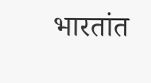भारतांत